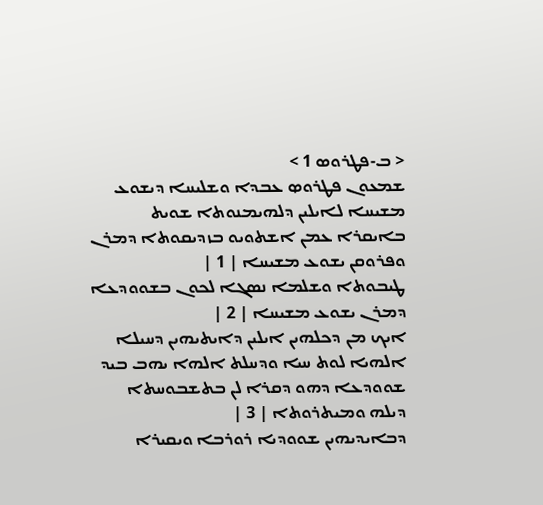< ܒ-ܦܛܪܘܣ 1 >
ܫܡܥܘܢ ܦܛܪܘܤ ܥܒܕܐ ܘܫܠܝܚܐ ܕܝܫܘܥ ܡܫܝܚܐ ܠܐܝܠܝܢ ܕܠܗܝܡܢܘܬܐ ܫܘܝܬ ܒܐܝܩܪܐ ܥܡܢ ܐܫܬܘܝܘ ܒܙܕܝܩܘܬܐ ܕܡܪܢ ܘܦܪܘܩܢ ܝܫܘܥ ܡܫܝܚܐ | 1 |
ܛܝܒܘܬܐ ܘܫܠܡܐ ܢܤܓܐ ܠܟܘܢ ܒܫܘܘܕܥܐ ܕܡܪܢ ܝܫܘܥ ܡܫܝܚܐ | 2 |
ܐܝܟ ܡܢ ܕܟܠܗܝܢ ܐܝܠܝܢ ܕܐܝܬܝܗܝܢ ܕܚܝܠܐ ܐܠܗܝܐ ܠܘܬ ܚܝܐ ܘܕܚܠܬ ܐܠܗܐ ܝܗܒ ܒܝܕ ܫܘܘܕܥܐ ܕܗܘ ܕܩܪܐ ܠܢ ܒܬܫܒܘܚܬܐ ܕܝܠܗ ܘܡܝܬܪܘܬܐ | 3 |
ܕܒܐܝܕܝܗܝܢ ܫܘܘܕܝܐ ܪܘܪܒܐ ܘܝܩܝܪܐ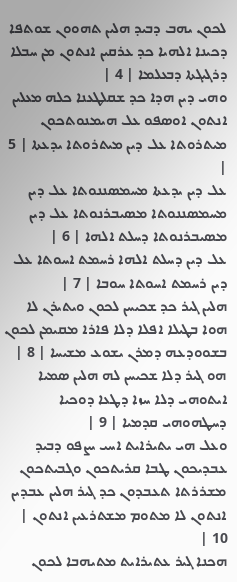ܠܟܘܢ ܝܗܒ ܕܒܝܕ ܗܠܝܢ ܬܗܘܘܢ ܫܘܬܦܐ ܕܟܝܢܐ ܐܠܗܝܐ ܟܕ ܥܪܩܝܢ ܐܢܬܘܢ ܡܢ ܚܒܠܐ ܕܪܓܝܓܬܐ ܕܒܥܠܡܐ | 4 |
ܘܗܝ ܕܝܢ ܗܕܐ ܟܕ ܫܩܠܛܥܢܐ ܟܠܗ ܡܥܠܝܢ ܐܢܬܘܢ ܐܘܤܦܘ ܥܠ ܗܝܡܢܘܬܟܘܢ ܡܝܬܪܘܬܐ ܥܠ ܕܝܢ ܡܝܬܪܘܬܐ ܝܕܥܬܐ | 5 |
ܥܠ ܕܝܢ ܝܕܥܬܐ ܡܚܡܤܢܢܘܬܐ ܥܠ ܕܝܢ ܡܚܡܤܢܢܘܬܐ ܡܤܝܒܪܢܘܬܐ ܥܠ ܕܝܢ ܡܤܝܒܪܢܘܬܐ ܕܚܠܬ ܐܠܗܐ | 6 |
ܥܠ ܕܝܢ ܕܚܠܬ ܐܠܗܐ ܪܚܡܬ ܐܚܘܬܐ ܥܠ ܕܝܢ ܪܚܡܬ ܐܚܘܬܐ ܚܘܒܐ | 7 |
ܗܠܝܢ ܓܝܪ ܟܕ ܫܟܝܚܢ ܠܟܘܢ ܘܝܬܝܪܢ ܠܐ ܗܘܐ ܒܛܝܠܐ ܐܦܠܐ ܕܠܐ ܦܐܪܐ ܡܩܝܡܢ ܠܟܘܢ ܒܫܘܘܕܥܗ ܕܡܪܢ ܝܫܘܥ ܡܫܝܚܐ | 8 |
ܗܘ ܓܝܪ ܕܠܐ ܫܟܝܚܢ ܠܗ ܗܠܝܢ ܤܡܝܐ ܐܝܬܘܗܝ ܕܠܐ ܚܙܐ ܕܛܥܐ ܕܘܟܝܐ ܕܚܛܗܘܗܝ ܩܕܡܝܐ | 9 |
ܘܥܠ ܗܝ ܝܬܝܪܐܝܬ ܐܚܝ ܝܨܦܘ ܕܒܝܕ ܥܒܕܝܟܘܢ ܛܒܐ ܩܪܝܬܟܘܢ ܘܓܒܝܬܟܘܢ ܡܫܪܪܬܐ ܬܥܒܕܘܢ ܟܕ ܓܝܪ ܗܠܝܢ ܥܒܕܝܢ ܐܢܬܘܢ ܠܐ ܡܬܘܡ ܡܫܬܪܥܝܢ ܐܢܬܘܢ | 10 |
ܗܟܢܐ ܓܝܪ ܥܬܝܪܐܝܬ ܡܬܝܗܒܐ ܠܟܘܢ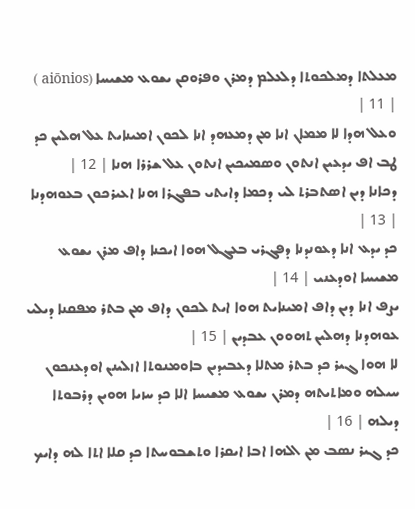ܡܥܠܬܐ ܕܡܠܟܘܬܐ ܕܠܥܠܡ ܕܡܪܢ ܘܦܪܘܩܢ ܝܫܘܥ ܡܫܝܚܐ (aiōnios ) | 11 |
ܘܥܠ ܗܕܐ ܠܐ ܡܡܐܢ ܐܢܐ ܡܢ ܕܡܥܗܕ ܐܢܐ ܠܟܘܢ ܐܡܝܢܐܝܬ ܥܠ ܗܠܝܢ ܟܕ ܛܒ ܐܦ ܝܕܥܝܢ ܐܢܬܘܢ ܘܤܡܝܟܝܢ ܐܢܬܘܢ ܥܠ ܫܪܪܐ ܗܢܐ | 12 |
ܕܟܐܢܐ ܕܝܢ ܐܤܬܒܪܬ ܠܝ ܕܟܡܐ ܕܐܝܬܝ ܒܦܓܪܐ ܗܢܐ ܐܥܝܪܟܘܢ ܒܥܘܗܕܢܐ | 13 |
ܟܕ ܝܕܥ ܐܢܐ ܕܥܘܢܕܢܐ ܕܦܓܪܝ ܒܥܓܠ ܗܘܐ ܐܝܟܢܐ ܕܐܦ ܡܪܢ ܝܫܘܥ ܡܫܝܚܐ ܐܘܕܥܢܝ | 14 |
ܝܨܦ ܐܢܐ ܕܝܢ ܕܐܦ ܐܡܝܢܐܝܬ ܗܘܐ ܐܝܬ ܠܟܘܢ ܕܐܦ ܡܢ ܒܬܪ ܡܦܩܢܐ ܕܝܠܝ ܥܘܗܕܢܐ ܕܗܠܝܢ ܬܗܘܘܢ ܥܒܕܝܢ | 15 |
ܠܐ ܗܘܐ ܓܝܪ ܟܕ ܒܬܪ ܡܬܠܐ ܕܥܒܝܕܝܢ ܒܐܘܡܢܘܬܐ ܐܙܠܝܢܢ ܐܘܕܥܢܟܘܢ ܚܝܠܗ ܘܡܐܬܝܬܗ ܕܡܪܢ ܝܫܘܥ ܡܫܝܚܐ ܐܠܐ ܟܕ ܚܙܝܐ ܗܘܝܢ ܕܪܒܘܬܐ ܕܝܠܗ | 16 |
ܟܕ ܓܝܪ ܢܤܒ ܡܢ ܐܠܗܐ ܐܒܐ ܐܝܩܪܐ ܘܬܫܒܘܚܬܐ ܟܕ ܩܠܐ ܐܬܐ ܠܗ ܕܐܝܟ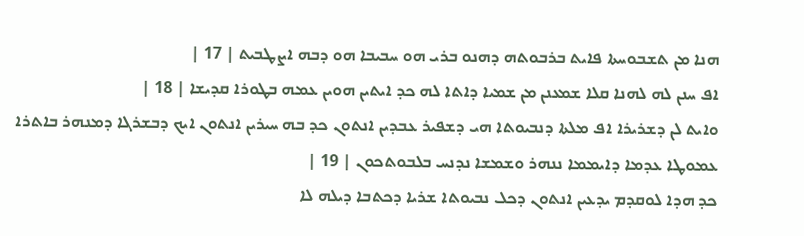ܗܢܐ ܡܢ ܬܫܒܘܚܬܐ ܦܐܝܬ ܒܪܒܘܬܗ ܕܗܢܘ ܒܪܝ ܗܘ ܚܒܝܒܐ ܗܘ ܕܒܗ ܐܨܛܒܝܬ | 17 |
ܐܦ ܚܢܢ ܠܗ ܠܗܢܐ ܩܠܐ ܫܡܥܢܢ ܡܢ ܫܡܝܐ ܕܐܬܐ ܠܗ ܟܕ ܐܝܬܝܢ ܗܘܝܢ ܥܡܗ ܒܛܘܪܐ ܩܕܝܫܐ | 18 |
ܘܐܝܬ ܠܢ ܕܫܪܝܪܐ ܐܦ ܡܠܬܐ ܕܢܒܝܘܬܐ ܗܝ ܕܫܦܝܪ ܥܒܕܝܢ ܐܢܬܘܢ ܟܕ ܒܗ ܚܝܪܝܢ ܐܢܬܘܢ ܐܝܟ ܕܒܫܪܓܐ ܕܡܢܗܪ ܒܐܬܪܐ ܥܡܘܛܐ ܥܕܡܐ ܕܐܝܡܡܐ ܢܢܗܪ ܘܫܡܫܐ ܢܕܢܚ ܒܠܒܘܬܟܘܢ | 19 |
ܟܕ ܗܕܐ ܠܘܩܕܡ ܝܕܥܝܢ ܐܢܬܘܢ ܕܟܠ ܢܒܝܘܬܐ ܫܪܝܐ ܕܟܬܒܐ ܕܝܠܗ ܠܐ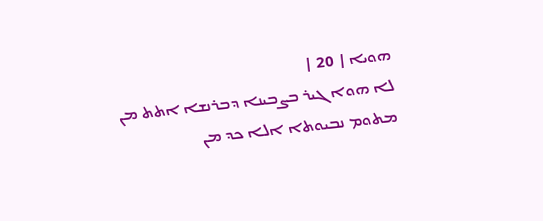ܗܘܝܐ | 20 |
ܠܐ ܗܘܐ ܓܝܪ ܒܨܒܝܢܐ ܕܒܪܢܫܐ ܐܬܬ ܡܢ ܡܬܘܡ ܢܒܝܘܬܐ ܐܠܐ ܟܕ ܡܢ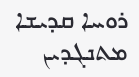ܪܘܚܐ ܩܕܝܫܐ ܡܬܢܓܕܝܢ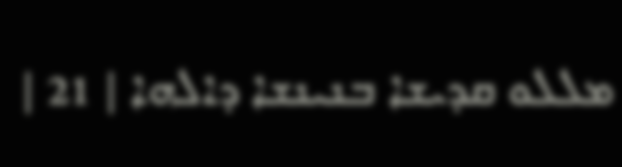ܡܠܠܘ ܩܕܝܫܐ ܒܢܝܢܫܐ ܕܐܠܗܐ | 21 |